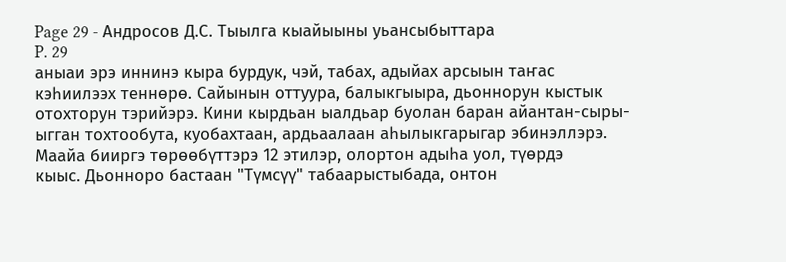Page 29 - Андросов Д.С. Тыылга кыайыыны уьансыбыттара
P. 29
аныаи эрэ иннинэ кыра бурдук, чэй, табах, адыйах арсыын таҥас
кэһиилээх теннөрө. Сайынын оттуура, балыкгыыра, дьоннорун кыстык
отохторун тэрийэрэ. Кини кырдьан ыалдьар буолан баран айантан-сыры-
ыгган тохтообута, куобахтаан, ардьаалаан аһылыкгарыгар эбинэллэрэ.
Маайа бииргэ төрөөбүттэрэ 12 этилэр, олортон адыһа уол, түөрдэ
кыыс. Дьонноро бастаан "Түмсүү" табаарыстыбада, онтон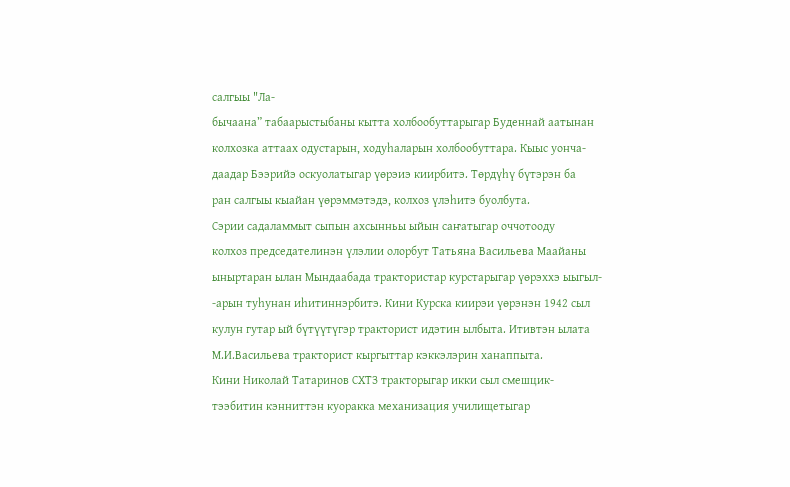салгыы "Ла-
бычаана” табаарыстыбаны кытта холбообуттарыгар Буденнай аатынан
колхозка аттаах одустарын, ходуһаларын холбообуттара. Кыыс уонча-
даадар Бээрийэ оскуолатыгар үөрэиэ киирбитэ. Төрдүһү бүтэрэн ба
ран салгыы кыайан үөрэммэтэдэ, колхоз үлэһитэ буолбута.
Сэрии садаламмыт сыпын ахсынньы ыйын саҥатыгар оччотооду
колхоз председателинэн үлэлии олорбут Татьяна Васильева Маайаны
ыныртаран ылан Мындаабада трактористар курстарыгар үөрэххэ ыыгыл-
-арын туһунан иһитиннэрбитэ. Кини Курска киирэи үөрэнэн 1942 сыл
кулун гутар ый бүтүүтүгэр тракторист идэтин ылбыта. Итивтэн ылата
М.И.Васильева тракторист кыргыттар кэккэлэрин ханаппыта.
Кини Николай Татаринов СХТЗ тракторыгар икки сыл смешцик-
тээбитин кэнниттэн куоракка механизация училищетыгар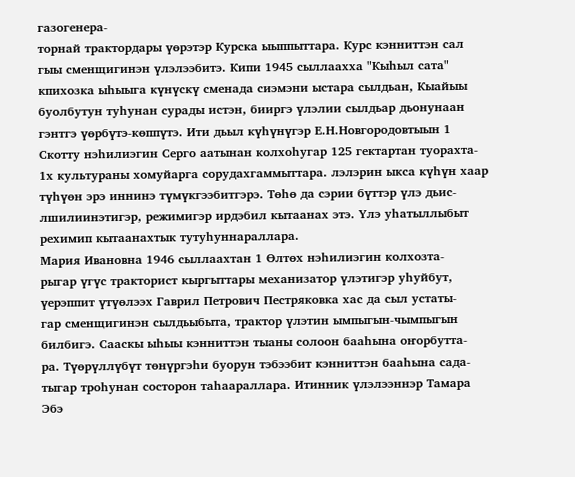газогенера-
торнай трактордары үөрэтэр Курска ыыппыттара. Курс кэнниттэн сал
гыы сменщигинэн үлэлээбитэ. Кипи 1945 сыллаахха "Кыһыл сата"
кпихозка ыһыыга күнүскү сменада сиэмэни ыстара сылдьан, Кыайыы
буолбутун туһунан сурады истэн, бииргэ үлэлии сылдьар дьонунаан
гэнтгэ үөрбүтэ-көппүтэ. Ити дьыл күһүнүгэр Е.Н.Новгородовтыын 1
Скотту нэһилиэгин Серго аатынан колхоһугар 125 гектартан туорахта-
1х культураны хомуйарга сорудахгаммыттара. лэлэрин ыкса күһүн хаар
түһүөн эрэ иннинэ түмүкгээбитгэрэ. Төһө да сэрии бүттэр үлэ дьис-
лшилиинэтигэр, режимигэр ирдэбил кытаанах этэ. Үлэ уһатыллыбыт
рехимип кытаанахтык тутуһуннараллара.
Мария Ивановна 1946 сыллаахтан 1 Өлтөх нэһилиэгин колхозта-
рыгар үгүс тракторист кыргыттары механизатор үлэтигэр уһуйбут,
үерэппит үтүөлээх Гаврил Петрович Пестряковка хас да сыл устаты-
гар сменщигинэн сылдьыбыта, трактор үлэтин ымпыгын-чымпыгын
билбигэ. Сааскы ыһыы кэнниттэн тыаны солоон бааһына оҥорбутта-
ра. Түөрүллүбүт төнүргэһи буорун тэбээбит кэнниттэн бааһына сада-
тыгар троһунан состорон таһаараллара. Итинник үлэлээннэр Тамара
Эбэ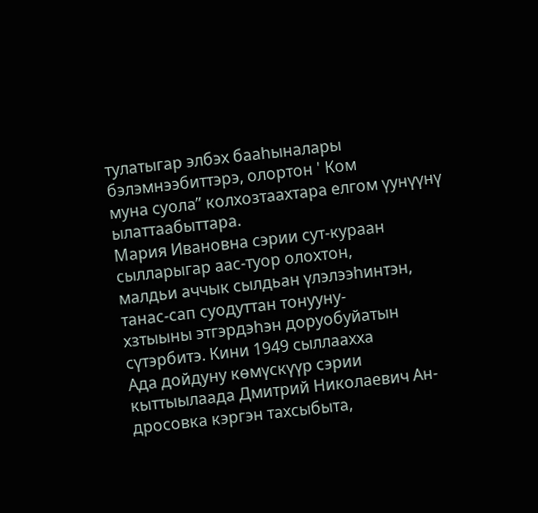тулатыгар элбэх бааһыналары бэлэмнээбиттэрэ, олортон ' Ком
муна суола” колхозтаахтара елгом үунүүнү ылаттаабыттара.
Мария Ивановна сэрии сут-кураан сылларыгар аас-туор олохтон,
малдьи аччык сылдьан үлэлээһинтэн, танас-сап суодуттан тонууну-
хзтыыны этгэрдэһэн доруобуйатын сүтэрбитэ. Кини 1949 сыллаахха
Ада дойдуну көмүскүүр сэрии кыттыылаада Дмитрий Николаевич Ан-
дросовка кэргэн тахсыбыта,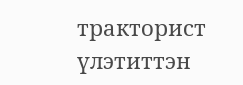тракторист үлэтиттэн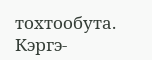тохтообута. Кэргэ-